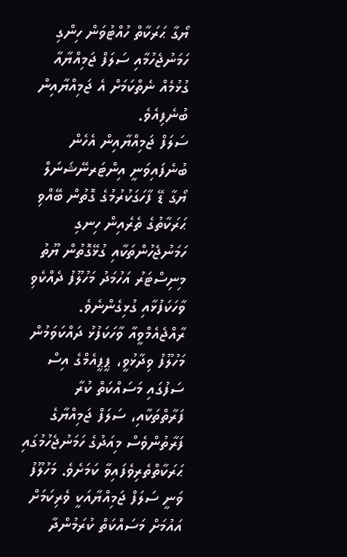ޔޯގާ ޙަރަކާތް ހުއްޓުވަން ހިންގި ހަމަނުޖެހުމާއި ސަލަފް ޖަމިއްޔާއާ ގުޅުމެއް ނެތްކަމަށް އެ ޖަމިއްޔާއިން ބުނެފިއެވެ.
ސަލަފް ޖަމިއްޔާއިން އެހެން ބުނެފައިވަނީ އިންޓަރނޭޝަނަލް ޔޯގާ ޑޭ ފާހަގަކުރުމުގެ ގޮތުން ބޭއްވި ޙަރަކާތުގެ ތެރެއިން ހިނގި ހަމަނުޖެހުންތަކާއި ގުޅޭގޮތުން ޔޫތު މިނިސްޓަރު އަހުމަދު މަހުލޫފު ދެއްކެވި ވާހަކަފުޅާއި ގުޅިގެންނެވެ.
ރާއްޖެއެމްވީއާ ވާހަކަފުޅު ދައްކަވަމުން މަހުލޫފު ވިދާޅުވީ، ޕީޕީއެމްގެ އިސް ސަފުގައި މަސައްކަތް ކުރާ ފަރާތްތަކާއި، ސަލަފް ޖަމިއްޔާގެ ފަރާތުންވެސް މިއަދުގެ ހަމަނުޖެހުމުގައި ޙަރަކާތްތެރިވެފައިވާ ކަމަށެވެ. މަހުލޫފު ވަނީ ސަލަފް ޖަމިއްޔާއަކީ ވެރިކަމަށް އައުމަށް މަސައްކަތް ކުރަމުންދާ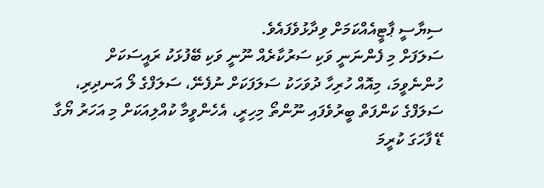ސިޔާސީ ޕާޓީއެއްކަމަށް ވިދާޅުވެފައެވެ.
ސަލަފަށް މި ފެންނަނީ ވަކި ސަރުކާރެއް ނޫނީ ވަކި ބޭފުޅަކު ރައީސަކަށް ހުންނެވީމަ، މިއޮއް ހުރިހާ ދުވަހަކު ސަލަފަކަށް ނުފެނޭ، ސަލަފްގެ ލޯ އަނދިރި، ސަލަފްގެ ކަންފަތް ބީރުވެފައި ނޫންތޯ މިހިރީ، އެހެންވީމާ ކުއްލިއަކަށް މި އަހަރު ޔޯގާ ޑޭ ފާހަގަ ކުރީމަ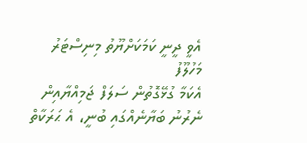އެވީ ދީނީ ކަމަކަށްޔޫތު މިނިސްޓަރު މަހުލޫފު
އެކަމާ ގުޅޭގޮތުން ސަލަފް ޖަމިއްޔާއިން ނެރުނު ބަޔާނެއްގައި ބުނީ، އެ ޙަރަކާތް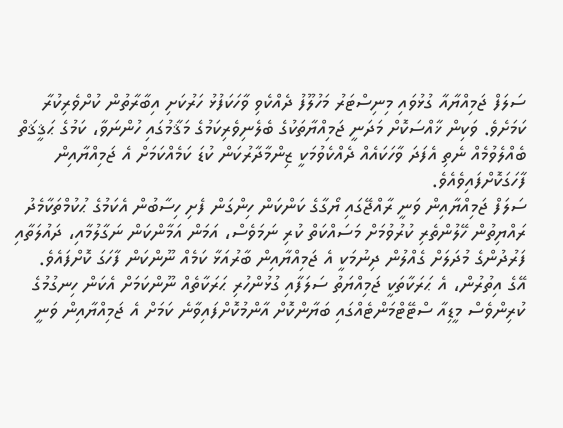ސަލަފް ޖަމިއްޔާއާ ގުޅުވައި މިނިސްޓަރު މަހުލޫފު ދެއްކެވި ވާހަކަފުޅު ހަރުކަށި އިބާރާތުން ކުށްވެރިކުރާ ކަމަށެވެ. ވަކިން ޚާއްސަކޮށް މަދަނީ ޖަމިއްޔާތަކުގެ ބެލެނިވެރިކަމުގެ މަޤާމުގައި ހުންނަވާ، ކަމުގެ ޙަޤީޤަތް ބެއްލެވުމެއް ނެތި އެފަދަ ވާހަކައެއް ދެއްކެވުމަކީ ޒިންމާދާރުކަން ކުޑަ ކަމެއްކަމަށް އެ ޖަމިއްޔާއިން ފާހަގަކޮށްފައިވެއެވެ.
ސަލަފް ޖަމިއްޔާއިން ވަނީ ރާއްޖޭގައި ޔޯގާގެ ކަންކަން ހިންގަން ފެށި ހިސާބުން އެކަމުގެ ޙުކުމްތަކާމެދު ރައްޔިތުން ހޭލުންތެރި ކުރުވުމަށް މަސައްކަތް ކުރި ނަމަވެސް، އަމަން އަމާންކަން ނަގާލުމާއި، ދައުލަތާއި ފަރުދުންގެ މުދަލަށް ގެއްލުން ދިނުމަކީ އެ ޖަމިއްޔާއިން ބާރުއަޅާ ކަމެއް ނޫންކަން ފާހަގަ ކޮށްފައެވެ.
އޭގެ އިތުރުން، އެ ޙަރަކާތަކީ ޖަމިއްޔަތު ސަލަފާއި ގުޅުންހުރި ޙަރަކާތެއް ނޫންކަމަށް އެކަން ހިނގުމުގެ ކުރިންވެސް މީޑިއާ ސްޓޭޓްމަންޓެއްގައި ބަޔާންކޮށް އާންމުކޮށްފައިވާނެ ކަމަށް އެ ޖަމިއްޔާއިން ވަނީ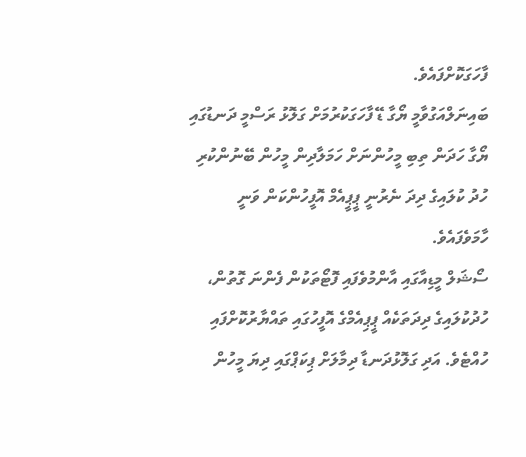ފާހަގަކޮށްފައެވެ.
ބައިނަލްއަގުވާމީ ޔޯގާ ޑޭ ފާހަގަކުރުމަށް ގަލޮޅު ރަސްމީ ދަނޑުގައި ޔޯގާ ހަދަން ތިބި މީހުންނަށް ހަމަލާދިން މީހުން ބޭނުންކުރި ހުދު ކުލައިގެ ދިދަ ނެރުނީ ޕީޕީއެމް އޮފީހުންކަން ވަނީ ހާމަވެފައެވެ.
ސޯޝަލް މީޑިއާގައި އާންމުވެފައި ފޮޓޯތަކުން ފެންނަ ގޮތުން، ހުދުކުލައިގެ ދިދަތަކެއް ޕީޕިއެމްގެ އޮފީހުގައި ތައްޔާރުކޮށްފައި ހުއްޓެވެ. އަދި ގަލޮޅުދަނޑާ ދިމާލަށް ޕިކަޕްގައި ދިޔަ މީހުން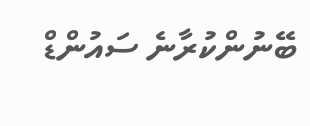ބޭނުންކުރާނެ ސައުންޑް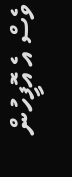ވެސް އެ އޮފީހުން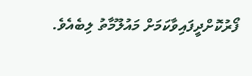ފޯރުކޮށްދީފައިވާކަމަށް މައުލޫމާތު ލިބެއެވެ.